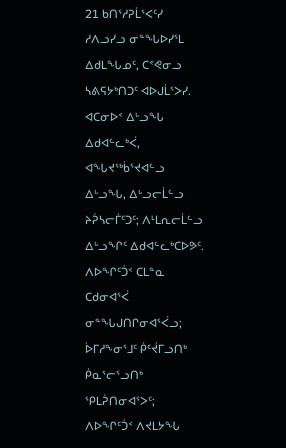21 ᑲᑎᕐᓱᕈᒫᕐᐸᑦᓯ ᓱᐱᓗᓯᓗ ᓂᓐᖓᐅᓯᕐᒪ ᐃᑯᒪᖓᓄᑦ, ᑕᕝᕙᓂᓗ ᓴᕕᕋᔭᒃᑎᑐᑦ ᐊᐅᒍᒫᕐᐳᓯ.
ᐊᑕᓂᐅᑉ ᐃᒡᓗᖓ ᐃᑯᐊᓪᓚᒃᐹ, ᐊᖓᔪᖅᑳᕐᔪᐊᓪᓗ ᐃᒡᓗᖓ, ᐃᒡᓗᓕᒫᓪᓗ ᔨᕉᓴᓕᒦᑦᑐᑦ; ᐱᒻᒪᕆᓕᒫᓪᓗ ᐃᒡᓗᖏᑦ ᐃᑯᐊᓪᓚᒃᑕᐅᕗᑦ.
ᐱᐅᖏᑦᑑᑉ ᑕᒪᓐᓇ ᑕᑯᓂᐊᕐᐹ ᓂᓐᖓᒍᑎᒋᓂᐊᕐᐹᓗ; ᐆᒥᓱᖕᓂᕐᒧᑦ ᑮᑦᔫᒥᓗᑎᒃ ᑮᓇᕐᓕᕐᓗᑎᒃ ᕿᒪᕉᑎᓂᐊᕐᐳᑦ; ᐱᐅᖏᑦᑑᑉ ᐱᔪᒪᔭᖓ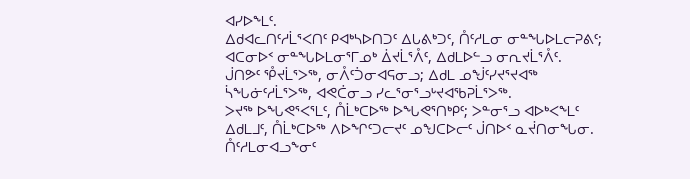ᐊᓯᐅᖕᒪᑦ.
ᐃᑯᐊᓚᑎᑦᓱᒫᕐᐸᑎᑦ ᑭᐊᒃᓴᐅᑎᑐᑦ ᐃᒐᕕᒃᑐᑦ, ᑍᑦᓱᒪᓂ ᓂᓐᖓᐅᒪᓕᕈᕕᑦ; ᐊᑕᓂᐅᑉ ᓂᓐᖓᐅᒪᓂᕐᒥᓄᒃ ᐄᔪᒫᕐᐰᑦ, ᐃᑯᒪᐅᓪᓗ ᓂᕆᔪᒫᕐᐰᑦ.
ᒎᑎᕗᑦ ᕾᔪᒫᕐᐳᖅ, ᓂᐰᑦᑑᓂᐊᕋᓂᓗ; ᐃᑯᒪ ᓄᖒᑦᓯᔪᕐᔪᐊᖅ ᓵᖓᓃᑦᓱᒫᕐᐳᖅ, ᐊᕙᑖᓂᓗ ᓯᓚᕐᓂᕐᓗᒡᔪᐊᖃᕈᒫᕐᐳᖅ.
ᐳᔪᖅ ᐅᖓᕙᕐᐸᕐᒪᑦ, ᑍᒫᒃᑕᐅᖅ ᐅᖓᕙᕐᑎᒃᑭᑦ; ᐳᓐᓂᕐᓗ ᐊᐅᒃᐸᖕᒪᑦ ᐃᑯᒪᒧᑦ, ᑍᒫᒃᑕᐅᖅ ᐱᐅᖏᑦᑐᓕᔪᑦ ᓄᖑᑕᐅᓕᑦ ᒎᑎᐅᑉ ᓇᔫᑎᓂᖓᓂ.
ᑍᑦᓱᒪᓂᐊᓗᖕᓂᑦ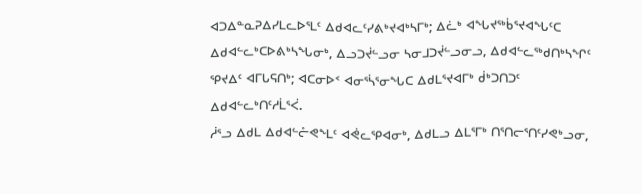ᐊᑐᐃᓐᓇᕈᐃᓯᒪᓚᐅᕐᒪᑦ ᐃᑯᐊᓚᑦᓯᕕᒃᔪᐊᒃᓴᒥᒃ; ᐃᓛᒃ ᐊᖓᔪᖅᑳᕐᔪᐊᖓᑦᑕ ᐃᑯᐊᓪᓚᒃᑕᐅᕕᒃᓴᖓᓂᒃ, ᐃᓗᑐᔫᓪᓗᓂ ᓴᓂᒧᑐᔫᓪᓗᓂᓗ, ᐃᑯᐊᓪᓚᖅᑯᑎᒃᓴᖏᑦ ᕿᔪᐃᑦ ᐊᒥᒐᕋᑎᒃ; ᐊᑕᓂᐅᑉ ᐊᓂᕐᓵᕐᓂᖓᑕ ᐃᑯᒪᕐᔪᐊᒥᒃ ᑰᒃᑐᑎᑐᑦ ᐃᑯᐊᓪᓚᒃᑎᑦᓱᒫᕐᐹ.
ᓲᕐᓗ ᐃᑯᒪ ᐃᑯᐊᓪᓔᕙᖕᒪᑦ ᐊᕚᓚᕿᐊᓂᒃ, ᐃᑯᒪᓗ ᐃᒪᕐᒥᒃ ᑎᕐᑎᓕᕐᑎᑦᓯᕙᒃᓗᓂ,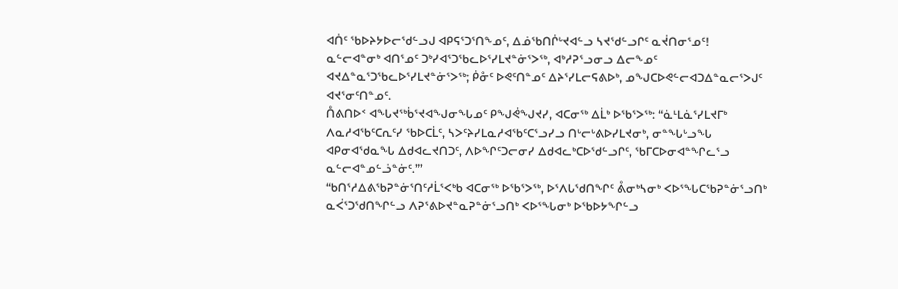ᐊᑏᑦ ᖃᐅᔨᔭᐅᓕᖁᓪᓗᒍ ᐊᑭᕋᕐᑐᕐᑎᖕᓄᑦ, ᐃᓅᖃᑎᒌᒡᔪᐊᓪᓗ ᓴᔪᖁᓪᓗᒋᑦ ᓇᔫᑎᓂᕐᓄᑦ!
ᓇᓪᓕᐊᓐᓂᒃ ᐊᑎᕐᓄᑦ ᑐᒃᓯᐊᕐᑐᖃᓚᐅᕐᓯᒪᔪᓐᓃᕐᐳᖅ, ᐊᒃᓱᕈᕐᓗᓂᓗ ᐃᓕᖕᓄᑦ ᐊᔪᐃᓐᓇᕐᑐᖃᓚᐅᕐᓯᒪᔪᓐᓃᕐᐳᖅ; ᑮᓁᑦ ᐅᕙᑦᑎᓐᓄᑦ ᐃᔨᕐᓯᒪᓕᕋᕕᐅᒃ, ᓄᖑᑕᐅᕙᓪᓕᐊᑐᐃᓐᓇᓕᕐᐳᒍᑦ ᐊᔪᕐᓂᑦᑎᓐᓄᑦ.
ᑍᕕᑎᐅᑉ ᐊᖓᔪᖅᑳᕐᔪᐊᖑᓂᖓᓄᑦ ᑭᖑᕚᖑᔪᓯ, ᐊᑕᓂᖅ ᐃᒫᒃ ᐅᖃᕐᐳᖅ: “ᓈᒻᒪᓈᕐᓯᒪᔪᒥᒃ ᐱᓇᓱᐊᖃᑦᑕᕆᑦᓯ ᖃᐅᑕᒫᑦ, ᓴᐳᑦᔨᓯᒪᓇᓱᐊᖃᑦᑕᕐᓗᓯᓗ ᑎᒡᓕᒡᕕᐅᓯᒪᔪᓂᒃ, ᓂᓐᖓᒡᓗᖓ ᐊᑭᓂᐊᖁᓇᖓ ᐃᑯᐊᓚᔪᑎᑐᑦ, ᐱᐅᖏᑦᑐᓕᓂᓯ ᐃᑯᐊᓚᒃᑕᐅᖁᓪᓗᒋᑦ, ᖃᒥᑕᐅᓂᐊᓐᖏᓚᕐᓗ ᓇᓪᓕᐊᓐᓄᓪᓘᓐᓃᑦ.”’
“ᑲᑎᕐᓱᐃᕕᖃᕈᓐᓃᕐᑎᑦᓱᒫᕐᐸᒃᑲ ᐊᑕᓂᖅ ᐅᖃᕐᐳᖅ, ᐅᕐᐱᒐᖁᑎᖏᑦ ᕔᓂᒃᓴᓂᒃ ᐸᐅᕐᖓᑕᖃᕈᓐᓃᕐᓗᑎᒃ ᓇᐹᕐᑐᖁᑎᖏᓪᓗ ᐱᕈᕐᕕᐅᔪᓐᓇᕈᓐᓃᕐᓗᑎᒃ ᐸᐅᕐᖓᓂᒃ ᐅᖃᐅᔭᖏᓪᓗ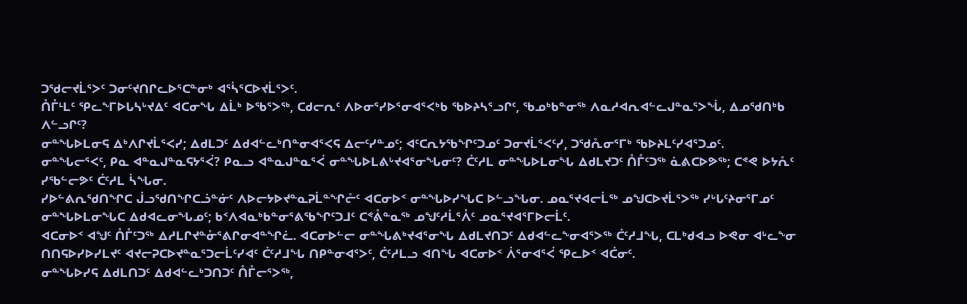ᑐᖁᓕᔪᒫᕐᐳᑦ ᑐᓂᑦᔪᑎᒋᓚᐅᕐᑕᓐᓂᒃ ᐊᕐᓵᕐᑕᐅᔪᒫᕐᐳᑦ.
ᑍᒤᒻᒪᑦ ᕿᓚᖕᒥᐅᒐᓴᒡᔪᐃᑦ ᐊᑕᓂᖓ ᐃᒫᒃ ᐅᖃᕐᐳᖅ, ᑕᑯᓕᕆᑦ ᐱᐅᓂᕐᓯᐅᕐᓂᐊᕐᐸᒃᑲ ᖃᐅᔨᓴᕐᓗᒋᑦ, ᖃᓄᒃᑲᓐᓂᖅ ᐱᓇᓱᐊᕆᐊᓪᓚᒍᓐᓇᕐᐳᖔ, ᐃᓄᖁᑎᒃᑲ ᐱᓪᓗᒋᑦ?
ᓂᓐᖓᐅᒪᓂᕋ ᐃᒃᐱᒋᔪᒫᕐᐸᓯ; ᐃᑯᒪᑐᑦ ᐃᑯᐊᓪᓚᒃᑎᓐᓂᐊᕐᐸᕋ ᐃᓕᑦᓯᓐᓄᑦ; ᐊᑦᑕᕆᔭᖃᖏᑦᑐᓄᑦ ᑐᓂᔪᒫᕐᐸᑦᓯ, ᑐᖁᕅᓂᕐᒥᒃ ᖃᐅᔨᒪᑦᓯᐊᕐᑐᓄᑦ.
ᓂᓐᖓᓕᕐᐸᑦ, ᑭᓇ ᐊᓐᓇᒍᓐᓇᕋᔭᕐᐹ? ᑭᓇᓗ ᐊᓐᓇᒍᓐᓇᕐᐹ ᓂᓐᖓᐅᒪᕕᒡᔪᐊᕐᓂᖓᓂᑦ? ᑖᑦᓱᒪ ᓂᓐᖓᐅᒪᓂᖓ ᐃᑯᒪᔪᑐᑦ ᑍᒤᑦᑐᖅ ᓈᕕᑕᐅᕗᖅ; ᑕᕝᕙ ᐅᔭᕅᑦ ᓯᖃᓪᓕᕗᑦ ᑖᑦᓱᒪ ᓵᖓᓂ.
ᓯᐅᓪᕕᕆᖁᑎᖏᑕ ᒎᓗᖁᑎᖏᑕᓘᓐᓃᑦ ᐱᐅᓕᔭᐅᔪᓐᓇᕈᒫᓐᖏᓔᑦ ᐊᑕᓂᐅᑉ ᓂᓐᖓᐅᓯᖓᑕ ᐅᓪᓗᖓᓂ. ᓄᓇᕐᔪᐊᓕᒫᖅ ᓄᖑᑕᐅᔪᒫᕐᐳᖅ ᓯᒡᒐᑦᔨᓂᕐᒥᓄᑦ ᓂᓐᖓᐅᒪᓂᖓᑕ ᐃᑯᐊᓚᓂᖓᓄᑦ; ᑲᑉᐱᐊᓇᒃᑲᓐᓂᕐᕕᖃᖏᑦᑐᒧᑦ ᑕᕝᕔᓐᓇᖅ ᓄᖑᑦᓱᒫᕐᐰᑦ ᓄᓇᕐᔪᐊᕐᒥᐅᓕᒫᑦ.
ᐊᑕᓂᐅᑉ ᐊᖑᑦ ᑍᒤᑦᑐᖅ ᐃᓱᒪᒋᔪᓐᓁᕐᕕᒋᓂᐊᓐᖏᓛ. ᐊᑕᓂᐅᓪᓕ ᓂᓐᖓᕕᒃᔪᐊᕐᓂᖓ ᐃᑯᒪᔪᑎᑐᑦ ᐃᑯᐊᓪᓚᖕᓂᐊᕐᐳᖅ ᑖᑦᓱᒧᖓ, ᑕᒪᒃᑯᐊᓗ ᐅᕙᓂ ᐊᒡᓚᖕᓂ ᑎᑎᕋᐅᓯᐅᓯᒪᔪᑦ ᐊᔪᓕᕈᑕᐅᔪᓐᓇᕐᑐᓕᒫᑦᓯᐊᑦ ᑖᑦᓱᒧᖓ ᑎᑭᓐᓂᐊᕐᐳᑦ, ᑖᑦᓱᒪᓗ ᐊᑎᖓ ᐊᑕᓂᐅᑉ ᐲᕐᓂᐊᕐᐹ ᕿᓚᐅᑉ ᐊᑖᓂᑦ.
ᓂᓐᖓᐅᓯᕋ ᐃᑯᒪᑎᑐᑦ ᐃᑯᐊᓪᓚᒃᑐᑎᑐᑦ ᑍᒤᓕᕐᐳᖅ,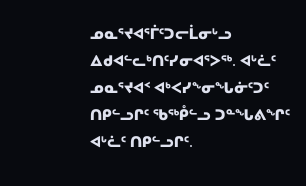ᓄᓇᕐᔪᐊᕐᒦᑦᑐᓕᒫᓂᒡᓗ ᐃᑯᐊᓪᓚᒃᑎᑦᓯᓂᐊᕐᐳᖅ. ᐊᒡᓛᑦ ᓄᓇᕐᔪᐊᑉ ᐊᒃᐸᓯᖕᓂᖓᓃᑦᑐᑦ ᑎᑭᓪᓗᒋᑦ ᖃᖅᑬᓪᓗ ᑐᓐᖓᕕᖏᑦ ᐊᒡᓛᑦ ᑎᑭᓪᓗᒋᑦ.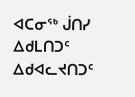ᐊᑕᓂᖅ ᒎᑎᓯ ᐃᑯᒪᑎᑐᑦ ᐃᑯᐊᓚᔪᑎᑐᑦ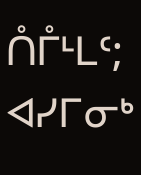ᑍᒤᒻᒪᑦ; ᐊᓯᒥᓂᒃ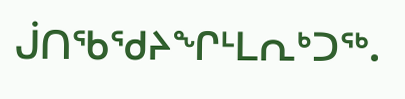ᒎᑎᖃᖁᔨᖏᒻᒪᕆᒃᑐᖅ.